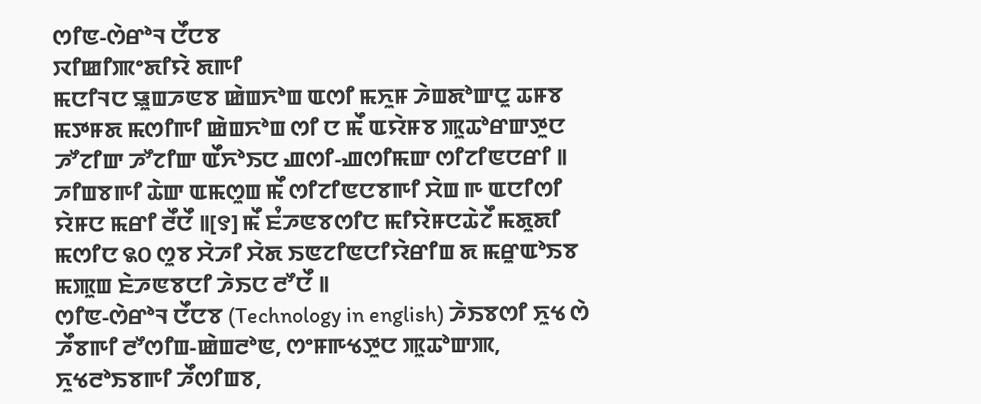ꯁꯤꯟ-ꯁꯥꯔꯣꯜ ꯅꯩꯅꯕ
ꯋꯤꯀꯤꯄꯦꯗꯤꯌꯥ ꯗꯒꯤ
ꯃꯅꯤꯜꯅ ꯎꯨꯡꯍꯟꯕ ꯀꯥꯡꯈꯣꯡ ꯑꯁꯤ ꯃꯈꯨꯝ ꯍꯥꯡꯗꯣꯛꯅꯨ ꯊꯝꯕ ꯃꯇꯝꯗ ꯃꯁꯤꯒꯤ ꯀꯥꯡꯈꯣꯡ ꯁꯤ ꯅ ꯃꯩ ꯑꯌꯥꯝꯕ ꯄꯨꯊꯣꯔꯛꯇꯨꯅ ꯍꯧꯖꯤꯛ ꯍꯧꯖꯤꯛ ꯑꯩꯈꯣꯏꯅ ꯉꯁꯤ-ꯉꯁꯤꯃꯛ ꯁꯤꯖꯤꯟꯅꯔꯤ ꯫ ꯍꯤꯡꯕꯒꯤ ꯊꯥꯛ ꯑꯃꯁꯨꯡ ꯃꯩ ꯁꯤꯖꯤꯟꯅꯕꯒꯤ ꯆꯥꯡ ꯒ ꯑꯅꯤꯁꯤ ꯌꯥꯝꯅ ꯃꯔꯤ ꯂꯩꯅꯩ ꯫[꯱] ꯃꯩ ꯐꯪꯍꯟꯕꯁꯤꯅ ꯃꯤꯌꯥꯝꯅꯊꯥꯖꯩ ꯃꯗꯨꯗꯤ ꯃꯁꯤꯅ ꯲꯰ ꯁꯨꯕ ꯆꯥꯍꯤ ꯆꯥꯗ ꯏꯟꯖꯤꯟꯅꯤꯌꯥꯔꯤꯡ ꯗ ꯃꯔꯨꯑꯣꯏꯕ ꯃꯄꯨꯡ ꯐꯥꯍꯟꯕꯅꯤ ꯍꯥꯏꯅ ꯂꯧꯅꯩ ꯫
ꯁꯤꯟ-ꯁꯥꯔꯣꯜ ꯅꯩꯅꯕ (Technology in english) ꯍꯥꯏꯕꯁꯤ ꯈꯨꯠ ꯁꯥ ꯍꯩꯕꯒꯤ ꯂꯧꯁꯤꯡ-ꯀꯥꯡꯂꯣꯟ, ꯁꯦꯝꯒꯠꯇꯨꯅ ꯄꯨꯊꯣꯛꯄ, ꯈꯨꯠꯂꯣꯏꯕꯒꯤ ꯍꯩꯁꯤꯡꯕ,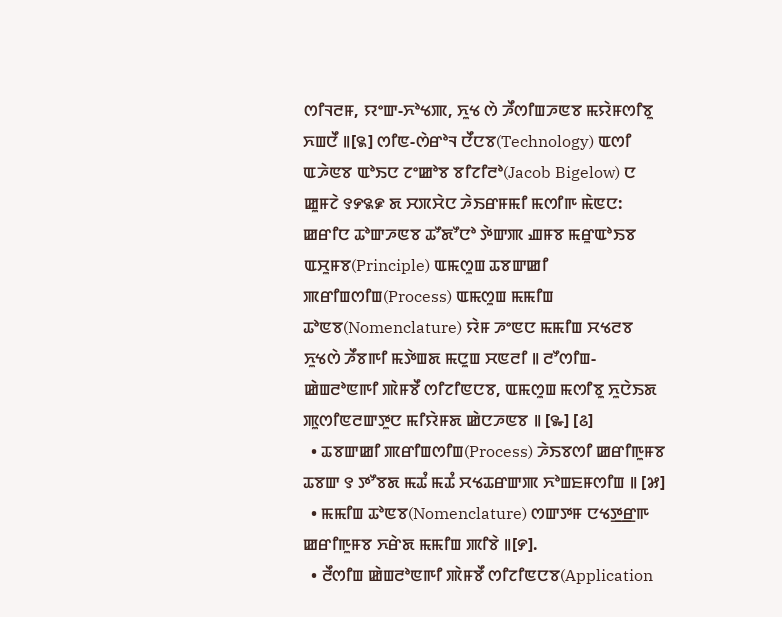ꯁꯤꯜꯂꯝ, ꯌꯦꯛ-ꯈꯣꯠꯄ, ꯈꯨꯠ ꯁꯥ ꯍꯩꯁꯤꯡꯍꯟꯕ ꯃꯌꯥꯝꯁꯤꯕꯨ ꯈꯡꯅꯩ ꯫[꯲] ꯁꯤꯟ-ꯁꯥꯔꯣꯜ ꯅꯩꯅꯕ(Technology) ꯑꯁꯤ ꯑꯍꯥꯟꯕ ꯑꯣꯏꯅ ꯖꯦꯀꯣꯕ ꯕꯤꯖꯤꯂꯣ(Jacob Bigelow) ꯅ ꯀꯨꯝꯖꯥ ꯱꯸꯲꯹ ꯗ ꯆꯞꯆꯥꯅ ꯍꯥꯏꯔꯝꯃꯤ ꯃꯁꯤꯒ ꯃꯥꯟꯅ: ꯀꯔꯤꯅ ꯊꯣꯛꯍꯟꯕ ꯊꯧꯗꯧꯅꯣ ꯇꯥꯛꯄ ꯉꯝꯕ ꯃꯔꯨꯑꯣꯏꯕ ꯑꯆꯨꯝꯕ(Principle) ꯑꯃꯁꯨꯡ ꯊꯕꯛꯀꯤ ꯄꯔꯤꯡꯁꯤꯡ(Process) ꯑꯃꯁꯨꯡ ꯃꯃꯤꯡ ꯊꯣꯟꯕ(Nomenclature) ꯌꯥꯝ ꯍꯦꯟꯅ ꯃꯃꯤꯡ ꯆꯠꯂꯕ ꯈꯨꯠꯁꯥ ꯍꯩꯕꯒꯤ ꯃꯇꯥꯡꯗ ꯃꯅꯨꯡ ꯆꯟꯂꯤ ꯫ ꯂꯧꯁꯤꯡ-ꯀꯥꯡꯂꯣꯟꯒꯤ ꯄꯥꯝꯕꯩ ꯁꯤꯖꯤꯟꯅꯕ, ꯑꯃꯁꯨꯡ ꯃꯁꯤꯕꯨ ꯈꯨꯅꯥꯏꯗ ꯄꯨꯁꯤꯟꯂꯛꯇꯨꯅ ꯃꯤꯌꯥꯝꯗ ꯀꯥꯅꯍꯟꯕ ꯫ [꯳] [꯴]
  • ꯊꯕꯛꯀꯤ ꯄꯔꯤꯡꯁꯤꯡ(Process) ꯍꯥꯏꯕꯁꯤ ꯀꯔꯤꯒꯨꯝꯕ ꯊꯕꯛ ꯱ ꯇꯧꯕꯗ ꯃꯊꯪ ꯃꯊꯪ ꯆꯠꯊꯔꯛꯄ ꯈꯣꯡꯐꯝꯁꯤꯡ ꯫ [꯷]
  • ꯃꯃꯤꯡ ꯊꯣꯟꯕ(Nomenclature) ꯁꯛꯇꯝ ꯅꯠꯇ꯭ꯔꯒ ꯀꯔꯤꯒꯨꯝꯕ ꯈꯔꯥꯗ ꯃꯃꯤꯡ ꯄꯤꯕꯥ ꯫[꯸].
  • ꯂꯩꯁꯤꯡ ꯀꯥꯡꯂꯣꯟꯒꯤ ꯄꯥꯝꯕꯩ ꯁꯤꯖꯤꯟꯅꯕ(Application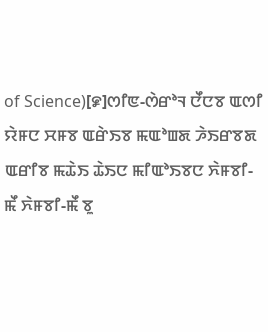of Science)[꯹]ꯁꯤꯟ-ꯁꯥꯔꯣꯜ ꯅꯩꯅꯕ ꯑꯁꯤ ꯌꯥꯝꯅ ꯆꯝꯕ ꯑꯔꯥꯏꯕ ꯃꯑꯣꯡꯗ ꯍꯥꯏꯔꯕꯗ ꯑꯔꯤꯕ ꯃꯊꯥꯏ ꯊꯥꯏꯅ ꯃꯤꯑꯣꯏꯕꯅ ꯈꯥꯝꯕꯤ-ꯃꯩ ꯈꯥꯝꯕꯤ-ꯃꯩ ꯕꯨ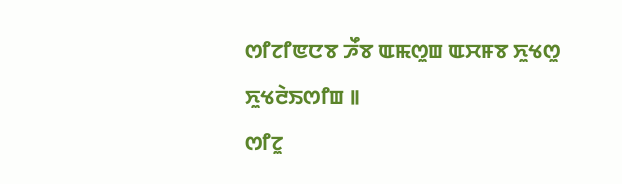ꯁꯤꯖꯤꯟꯅꯕ ꯍꯩꯕ ꯑꯃꯁꯨꯡ ꯑꯆꯝꯕ ꯈꯨꯠꯁꯨ ꯈꯨꯠꯂꯥꯏꯁꯤꯡ ꯫
ꯁꯤꯖꯨ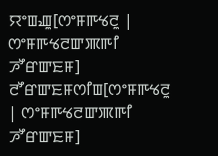ꯌꯦꯡꯉꯨ[ꯁꯦꯝꯒꯠꯂꯨ | ꯁꯦꯝꯒꯠꯂꯛꯄꯒꯤ ꯍꯧꯔꯛꯐꯝ]
ꯂꯧꯔꯛꯐꯝꯁꯤꯡ[ꯁꯦꯝꯒꯠꯂꯨ | ꯁꯦꯝꯒꯠꯂꯛꯄꯒꯤ ꯍꯧꯔꯛꯐꯝ]